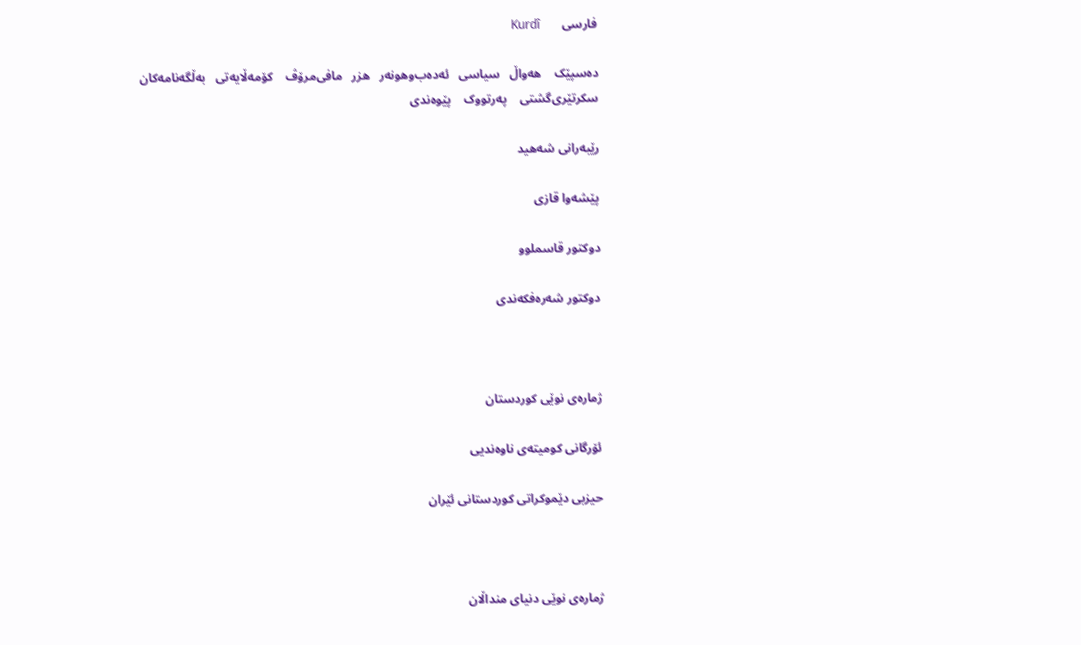فارسی       Kurdî

ده‌سپێک    هه‌واڵ   سیاسی   ئه‌ده‌ب‌وهونه‌ر   هزر   مافی‌مرۆڤ    کۆمه‌ڵایه‌تی   به‌ڵگه‌نامه‌کان    سکرتێری‌گشتی    په‌رتووک    پێوه‌ندی

رێبه‌رانی شه‌هید

پێشه‌وا قازی‌

دوكتور قاسملوو

دوكتور شه‌ره‌فکه‌ندی



ژماره‌ی نوێی كوردستان

ئۆرگانی كومیته‌ی ناوه‌ندیی

حیزبی دێموكراتی كوردستانی ئێران



ژماره‌ی نوێی دنیای منداڵان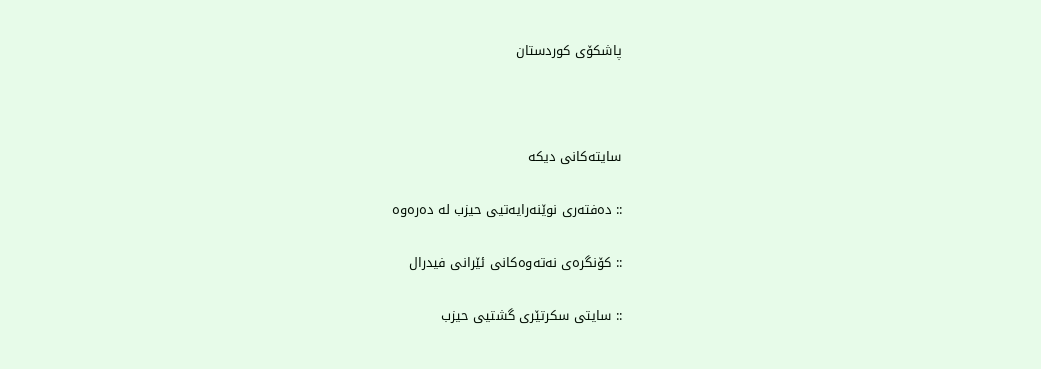پاشكۆی كوردستان



سایته‌کانی دیکه

:: ده‌فته‌ری نوێنه‌رایه‌تیی حیزب له ده‌ره‌وه

:: كۆنگره‌ی‌ نه‌ته‌وه‌كانی‌ ئێرانی‌ فیدرال

:: سایتی سکرتێری گشتیی حیزب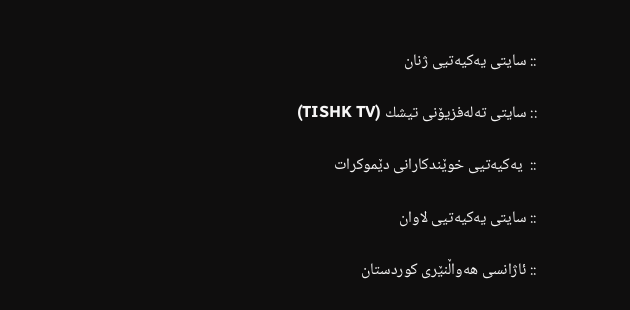:: سایتی یه‌كیه‌تیی ژنان

:: سایتی ته‌له‌فزیۆنی‌ تیشك (TISHK TV)

::  یه‌كیه‌تیی‌ خوێندكارانی‌ دێموكرات

:: سایتی یه‌کیه‌تیی لاوان

:: ئاژانسی هه‌واڵنێری كوردستان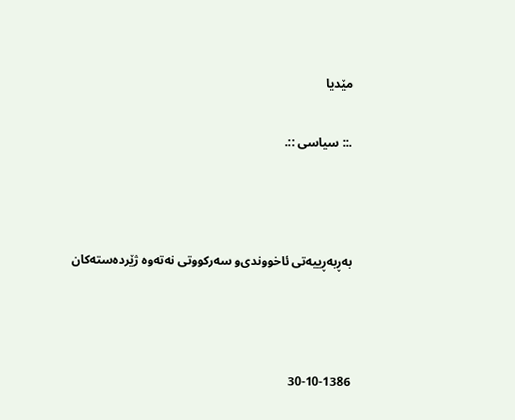مێدیا

.:: سیاسی ::.



به‌ڕبه‌ڕییه‌تی‌ ئاخووندی‌‌و سه‌ركووتی‌ نه‌ته‌وه‌ ژێرده‌سته‌كان



30-10-1386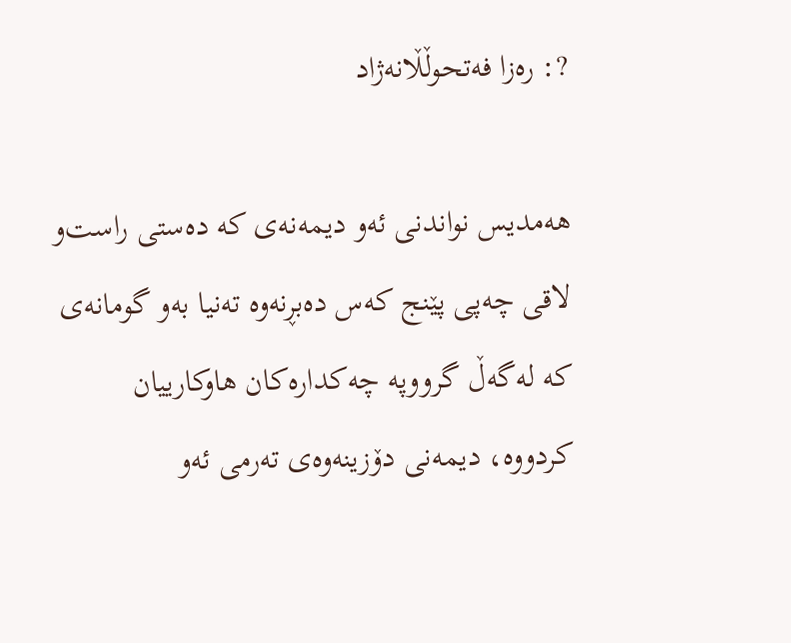?: ره‌زا فه‌تحوڵڵانه‌ژاد

هه‌مدیس نواندنی‌ ئه‌و دیمه‌نه‌ی‌ كه‌ ده‌ستی‌ راست‌و لاقی‌ چه‌پی‌ پێنج كه‌س ده‌بڕنه‌وه‌ ته‌نیا به‌و گومانه‌ی‌ كه‌ له‌گه‌ڵ گرووپه‌ چه‌كداره‌كان هاوكارییان كردووه‌، دیمه‌نی‌ دۆزینه‌وه‌ی‌ ته‌رمی‌ ئه‌و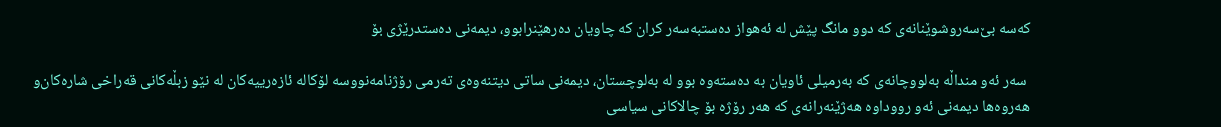كه‌سه‌ بێ‌سه‌ر‌وشوێنانه‌ی‌ كه‌ دوو مانگ پێش له‌ ئه‌هواز ده‌ستبه‌سه‌ر كران كه‌ چاویان ده‌رهێنرابوو، دیمه‌نی‌ ده‌ستدرێژی‌ بۆ

 سه‌ر ئه‌و منداڵه‌ به‌لووچانه‌ی‌ كه‌ به‌رمیلی‌ ئاویان به‌ ده‌سته‌وه‌ بوو له‌ به‌لوچستان، دیمه‌نی‌ ساتی‌ دیتنه‌وه‌ی‌ ته‌رمی‌ رۆژنامه‌نووسه‌ لۆكاله‌ ئازه‌رییه‌كان له‌ نێو زبڵه‌كانی‌ قه‌راخی‌ شاره‌كان‌و هه‌روه‌ها دیمه‌نی‌ ئه‌و رووداوه‌ هه‌ژێنه‌رانه‌ی‌ كه‌ هه‌ر رۆژه‌ بۆ چالاكانی‌ سیاسی‌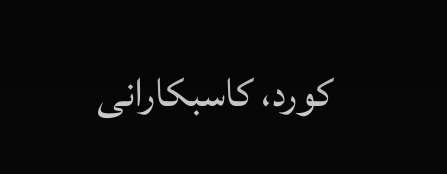كورد، كاسبكارانی‌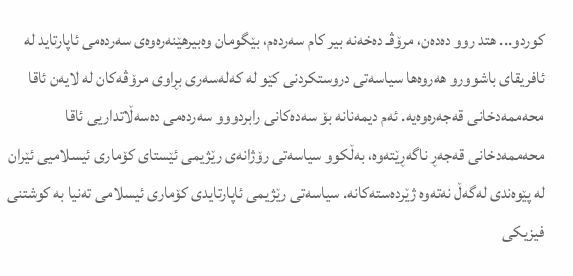كورد‌و... هتد روو ده‌ده‌ن، مرۆڤـ ده‌خه‌نه‌ بیر كام سه‌رده‌م، بێگومان وه‌بیرهێنه‌ره‌وه‌ی‌ سه‌رده‌می‌ ئاپارتاید له‌ ئافریقای‌ باشوور‌و هه‌روه‌ها سیاسه‌تی‌ دروستكردنی‌ كێو له‌ كه‌له‌سه‌ری‌ بڕاوی‌ مرۆڤه‌كان له‌ لایه‌ن ئاقا محه‌ممه‌دخانی‌ قه‌جه‌ره‌وه‌یه‌. ئه‌م دیمه‌نانه‌ بۆ سه‌ده‌كانی‌ رابردوو‌و سه‌رده‌می‌ ده‌سه‌ڵاتداریی‌ ئاقا محه‌ممه‌دخانی‌ قه‌جه‌ڕ ناگه‌ڕێته‌وه‌، به‌ڵكوو سیاسه‌تی‌ رۆژانه‌ی‌ رێژیمی‌ ئێستای‌ كۆماری‌ ئیسلامیی‌ ئێران له‌ پێوه‌ندی‌ له‌گه‌ڵ نه‌ته‌وه‌ ژێرده‌سته‌كانه‌. سیاسه‌تی‌ رێژیمی‌ ئاپارتایدی‌ كۆماری‌ ئیسلامی ته‌نیا به‌ كوشتنی‌ فیزیكی‌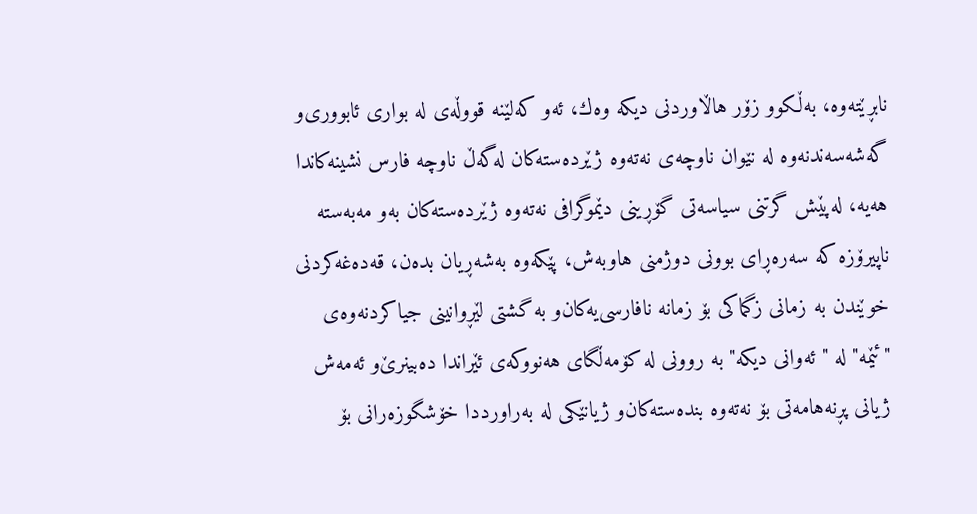نابڕێته‌وه‌، به‌ڵكوو زۆر هاڵاوردنی‌ دیكه‌ وه‌ك، ئه‌و كه‌لێنه‌ قووڵه‌ی‌ له‌ بواری‌ ئابووری‌‌و گه‌شه‌سه‌ندنه‌وه‌ له‌ نێوان ناوچه‌ی‌ نه‌ته‌وه‌ ژێرده‌سته‌كان له‌گه‌ڵ ناوچه‌ فارس نشینه‌كاندا هه‌یه‌، له‌پێش گرتنی‌ سیاسه‌تی‌ گۆڕینی‌ دێموگرافی‌ نه‌ته‌وه‌ ژێرده‌سته‌كان به‌و مه‌به‌سته‌ ناپیرۆزه‌ كه‌ سه‌ره‌ڕای‌ بوونی‌ دوژمنی‌ هاوبه‌ش، پێكه‌وه‌ به‌شه‌ڕیان بده‌ن، قه‌ده‌غه‌كردنی‌ خوێندن به‌ زمانی‌ زگماكی‌ بۆ زمانه‌ نافارسی‌یه‌كان‌و به‌ گشتی‌ لێڕوانینی‌ جیاكردنه‌وه‌ی‌ "ئێمه‌" له‌ "ئه‌وانی‌ دیكه‌" به‌ روونی‌ له‌ كۆمه‌ڵگای‌ هه‌نووكه‌ی‌ ئێراندا ده‌بینرێ‌‌و ئه‌مه‌ش ژیانی‌ پڕنه‌هامه‌تی‌ بۆ نه‌ته‌وه‌ بنده‌سته‌كان‌و ژیانێكی‌ له‌ به‌راورددا خۆشگوزه‌رانی‌ بۆ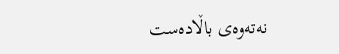نه‌ته‌وه‌ی‌ باڵاده‌ست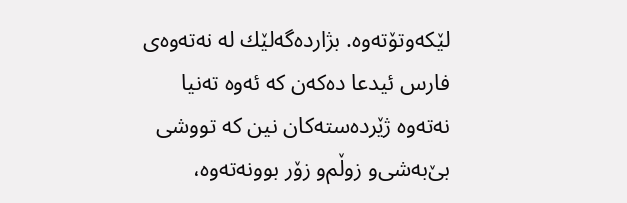لێكه‌وتۆته‌وه‌. بژارده‌گه‌لێك له‌ نه‌ته‌وه‌ی‌ فارس ئیدعا ده‌كه‌ن كه‌ ئه‌وه‌ ته‌نیا نه‌ته‌وه‌ ژێرده‌سته‌كان نین كه‌ تووشی‌ بێ‌به‌شی‌‌و زوڵم‌و زۆر بوونه‌ته‌وه‌،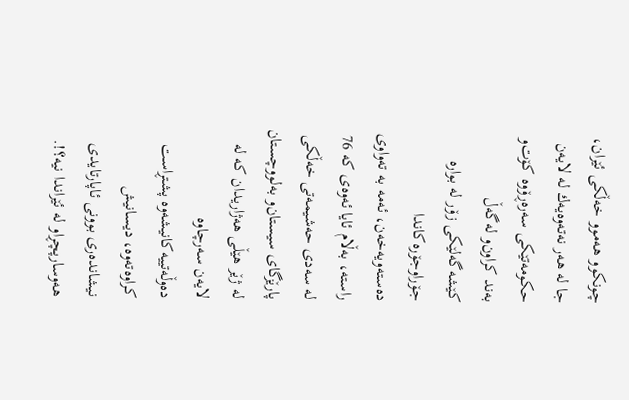چونكوو هه‌موو خه‌ڵكی‌ ئێران، جا له‌ هه‌ر نه‌ته‌وه‌یه‌ك له‌ لایه‌ن حكومه‌تێكی‌ سه‌ره‌ڕۆوه‌ كۆت‌و به‌ند كراون‌و له‌گه‌ڵ كێشه‌گه‌لێكی‌ زۆر له‌ بواره‌ جۆراوجۆره‌كاندا ده‌سته‌‌ویه‌خه‌ن، ئه‌مه‌ به‌ ته‌واوی‌ راسته‌، به‌ڵام ئایا ئه‌وه‌ی‌ كه‌ 76 له‌ سه‌دی‌ حه‌شیمه‌تی‌ خه‌ڵكی‌ پارێزگای‌ سیستان‌و به‌لووچستان له‌ ژێر هێڵی‌ هه‌ژاریدان كه‌ له‌ لایه‌ن سه‌رچاوه‌ ده‌وڵه‌تییه‌كانیشه‌وه‌ پشتڕاست كراوه‌ته‌وه‌، دیسانیش نیشانده‌ری‌ بوونی‌ ئاپارتایدی‌ هه‌وسارپچڕاو له‌ ئێراندا نیه‌؟!.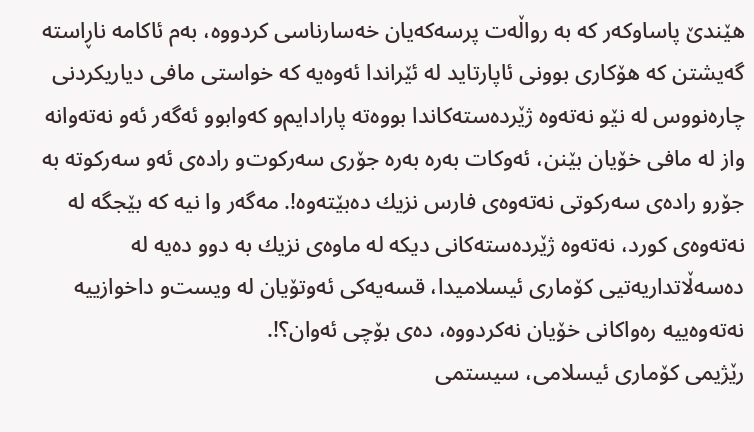هێندێ‌ پاساوكه‌ر كه‌ به‌ رواڵه‌ت پرسه‌كه‌یان خه‌سارناسی‌ كردووه‌، به‌م ئاكامه‌ ناڕاسته‌ گه‌یشتن كه‌ هۆكاری‌ بوونی‌ ئاپارتاید له‌ ئێراندا ئه‌وه‌یه‌ كه‌ خواستی‌ مافی‌ دیاریكردنی‌ چاره‌نووس له‌ نێو نه‌ته‌وه‌ ژێرده‌سته‌كاندا بووه‌ته‌ پارادایم‌و كه‌وابوو ئه‌گه‌ر ئه‌و نه‌ته‌وانه‌ واز له‌ مافی‌ خۆیان بێنن، ئه‌وكات به‌ره‌ به‌ره‌ جۆری‌ سه‌ركوت‌و راده‌ی‌ ئه‌و سه‌ركوته‌ به‌ جۆر‌و راده‌ی‌ سه‌ركوتی‌ نه‌ته‌وه‌ی‌ فارس نزیك ده‌بێته‌وه‌!. مه‌گه‌ر وا نیه‌ كه‌ بێجگه‌ له‌ نه‌ته‌وه‌ی‌ كورد، نه‌ته‌وه‌ ژێرده‌سته‌كانی‌ دیكه‌ له‌ ماوه‌ی‌ نزیك به‌ دوو ده‌یه‌ له‌ ده‌سه‌ڵاتداریه‌تیی‌ كۆماری‌ ئیسلامیدا، قسه‌یه‌كی‌ ئه‌وتۆیان له‌ ویست‌و داخوازییه‌ نه‌ته‌وه‌ییه‌ ره‌واكانی‌ خۆیان نه‌كردووه‌، ده‌ی‌ بۆچی‌ ئه‌وان؟!.
رێژیمی‌ كۆماری‌ ئیسلامی‌، سیستمی‌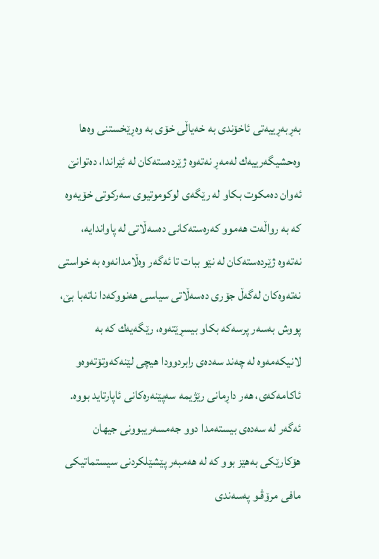به‌ڕبه‌ڕییه‌تی‌ ئاخۆندی‌ به‌ خه‌یاڵی‌ خۆی‌ به‌ وه‌ڕێخستنی‌ وه‌ها وه‌حشیگه‌رییه‌ك له‌مه‌ڕ نه‌ته‌وه‌ ژێرده‌سته‌كان له‌ ئێراندا، ده‌توانێ‌ ئه‌وان ده‌مكوت بكا‌و له‌ رێگه‌ی‌ لوكوموتیوی‌ سه‌ركوتی‌ خۆیه‌وه‌ كه‌ به‌ رواڵه‌ت هه‌موو كه‌ره‌سته‌كانی‌ ده‌سه‌ڵاتی‌ له‌ پاواندایه‌، نه‌ته‌وه‌ ژێرده‌سته‌كان له‌ نێو ببات تا ئه‌گه‌ر وه‌ڵامدانه‌وه‌ به‌ خواستی‌ نه‌ته‌وه‌كان له‌گه‌ڵ جۆری‌ ده‌سه‌ڵاتی‌ سیاسی‌ هه‌نووكه‌دا ناته‌با بێ‌، پووش به‌سه‌ر پرسه‌كه‌ بكا‌و بیسڕێته‌وه‌، رێگه‌یه‌ك كه‌ به‌ لانیكه‌مه‌وه‌ له‌ چه‌ند سه‌ده‌ی‌ رابردوودا هیچی‌ لێنه‌كه‌وتۆته‌وه‌‌و ئاكامه‌كه‌ی‌، هه‌ر داڕمانی‌ رێژیمه‌ سه‌پێنه‌ره‌كانی‌ ئاپارتاید بووه‌. ئه‌گه‌ر له‌ سه‌ده‌ی‌ بیسته‌مدا دوو جه‌مسه‌ریبوونی‌ جیهان هۆكارێكی‌ به‌هێز بوو كه‌ له‌ هه‌مبه‌ر پێشێلكردنی‌ سیستماتیكی‌ مافی‌ مرۆڤـ‌و په‌سه‌ندی‌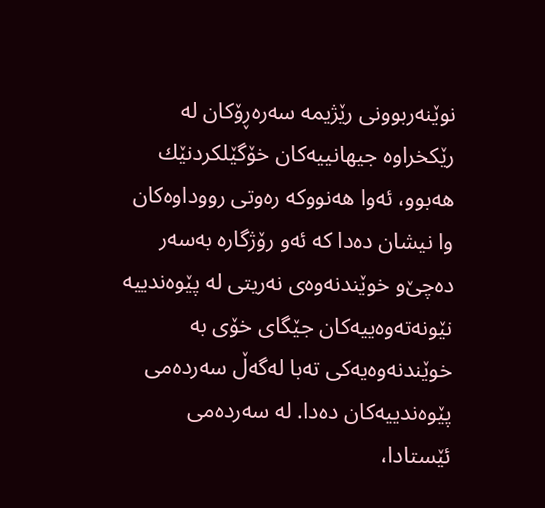نوێنه‌ربوونی‌ رێژیمه‌ سه‌ره‌ڕۆكان له‌ رێكخراوه‌ جیهانییه‌كان خۆگێلكردنێك هه‌بوو، ئه‌وا هه‌نووكه‌ ره‌وتی‌ رووداوه‌كان وا نیشان ده‌دا كه‌ ئه‌و رۆژگاره‌ به‌سه‌ر ده‌چێ‌‌و خوێندنه‌وه‌ی‌ نه‌ریتی‌ له‌ پێوه‌ندییه‌ نێونه‌ته‌وه‌ییه‌كان جێگای‌ خۆی‌ به‌ خوێندنه‌وه‌یه‌كی‌ ته‌با له‌گه‌ڵ سه‌رده‌می‌ پێوه‌ندییه‌كان ده‌دا. له‌ سه‌رده‌می‌ ئێستادا،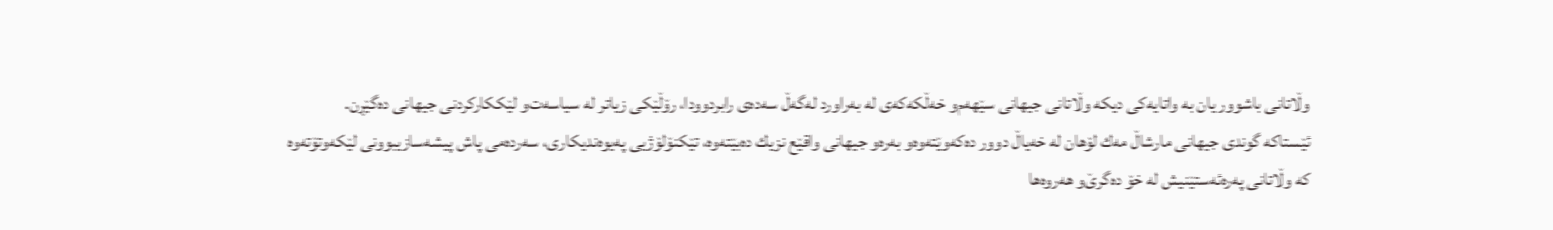وڵاتانی‌ باشوور یان به‌ واتایه‌كی‌ دیكه‌ وڵاتانی‌ جیهانی‌ سێهه‌م‌و خه‌ڵكه‌كه‌ی‌ له‌ به‌راورد له‌گه‌ڵ سه‌ده‌ی‌ رابردوودا، رۆڵێكی‌ زیاتر له‌ سیاسه‌ت‌و لێككاركردنی‌ جیهانی‌ ده‌گێڕن.
ئێستاكه‌ گوندی‌ جیهانی‌ مارشاڵ مه‌ك لۆهان له‌ خه‌یاڵ دوور ده‌كه‌وێته‌وه‌‌و به‌ره‌‌و جیهانی‌ واقێع نزیك ده‌بێته‌وه‌، تێكنۆلۆژیی‌ په‌یوه‌ندیكاری‌، سه‌رده‌می‌ پاش پیشه‌سازیبوونی‌ لێكه‌وتۆته‌وه‌ كه‌ وڵاتانی‌ په‌ره‌ئه‌ستێنیش له‌ خۆ ده‌گرێ‌‌و هه‌روه‌ها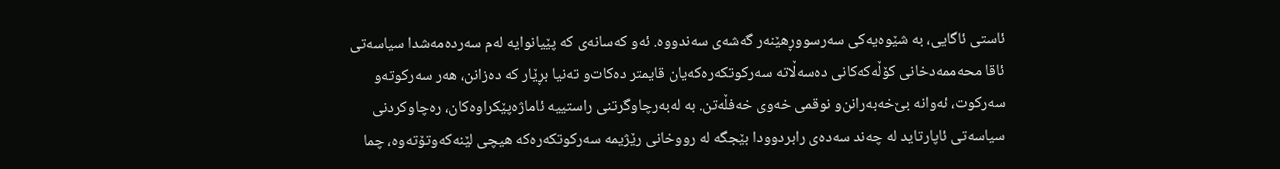ئاستی‌ ئاگایی، به‌ شێوه‌یه‌كی‌ سه‌رسووڕهێنه‌ر گه‌شه‌ی‌ سه‌ندووه‌. ئه‌و كه‌سانه‌ی‌ كه‌ پێیانوایه‌ له‌م سه‌رده‌مه‌شدا سیاسه‌تی‌ ئاقا محه‌ممه‌دخانی‌ كۆڵه‌كه‌كانی‌ ده‌سه‌ڵاته‌ سه‌ركوتكه‌ره‌كه‌یان قایمتر ده‌كات‌و ته‌نیا بڕێار كه‌ ده‌زانن، هه‌ر سه‌ركوته‌‌و سه‌ركوت، ئه‌وانه‌ بێ‌خه‌به‌رانن‌و نوقمی‌ خه‌وی‌ خه‌فڵه‌تن. به‌ له‌به‌رچاوگرتنی‌ راستییه‌ ئاماژه‌پێكراوه‌كان، ره‌چاوكردنی‌ سیاسه‌تی‌ ئاپارتاید له‌ چه‌ند سه‌ده‌ی‌ رابردوودا بێجگه‌ له‌ رووخانی‌ رێژیمه‌ سه‌ركوتكه‌ره‌كه‌ هیچی‌ لێنه‌كه‌وتۆته‌وه‌، چما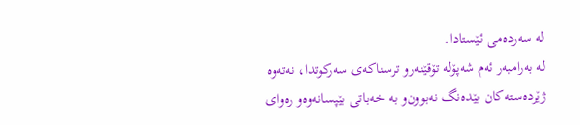له‌ سه‌رده‌می‌ ئێستادا.
له‌ به‌رامبه‌ر ئه‌م شه‌پۆله‌ تۆقێنه‌ر‌و ترسناكه‌ی‌ سه‌ركوتدا، نه‌ته‌وه‌ ژێرده‌سته‌كان بێده‌نگ نه‌بوون‌و به‌ خه‌باتی‌ بێپسانه‌وه‌‌و ره‌وای‌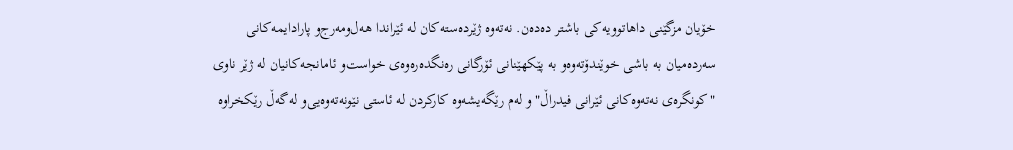خۆیان مزگێنی‌ داهاتوویه‌كی‌ باشتر ده‌ده‌ن. نه‌ته‌وه‌ ژێرده‌سته‌كان له‌ ئێراندا هه‌ل‌ومه‌رج‌و پارادایمه‌كانی‌ سه‌رده‌میان به‌ باشی‌ خوێندۆته‌وه‌‌و به‌ پێكهێنانی‌ ئۆرگانی‌ ره‌نگده‌ره‌وه‌ی‌ خواست‌و ئامانجه‌كانیان له‌ ژێر ناوی‌ "كونگره‌ی‌ نه‌ته‌وه‌كانی‌ ئێرانی‌ فیدراڵ"و له‌م رێگه‌یشه‌وه‌ كاركردن له‌ ئاستی‌ نێونه‌ته‌وه‌یی‌‌و له‌گه‌ڵ رێكخراوه‌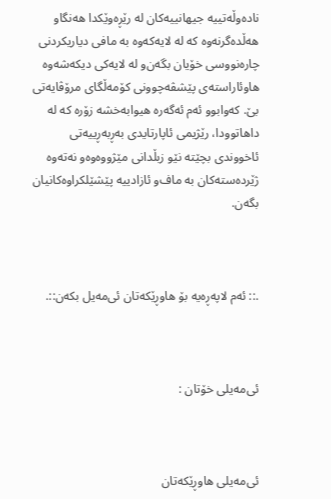ناده‌وڵه‌تییه‌ جیهانییه‌كان له‌ رێڕه‌وێكدا هه‌نگاو هه‌ڵده‌گرنه‌وه‌ كه‌ له‌ لایه‌كه‌وه‌ به‌ مافی‌ دیاریكردنی‌ چاره‌نووسی‌ خۆیان بگه‌ن‌و له‌ لایه‌كی‌ دیكه‌شه‌وه‌ هاوئاراسته‌ی‌ پێشڤه‌چوونی‌ كۆمه‌ڵگای‌ مرۆڤایه‌تی‌ بێ‌. كه‌وابوو ئه‌م ئه‌گه‌ره‌ هیوابه‌خشه‌ زۆره‌ كه‌ له‌ داهاتوودا، رێژیمی‌ ئاپارتایدی‌ به‌ڕبه‌ڕییه‌تی‌ ئاخووندی‌ بچێته‌ نێو زبڵدانی‌ مێژووه‌وه‌‌و نه‌ته‌وه‌ ژێرده‌سته‌كان به‌ ماف‌و ئازادییه‌ پێشێلكراوه‌كانیان بگه‌ن.



.:: ئه‌م لاپه‌ڕه‌یه بۆ هاوڕێکه‌تان ئی‌مه‌یل بکه‌ن::.



ئی‌مه‌یلی خۆتان :



ئی‌مه‌یلی هاوڕێکه‌تان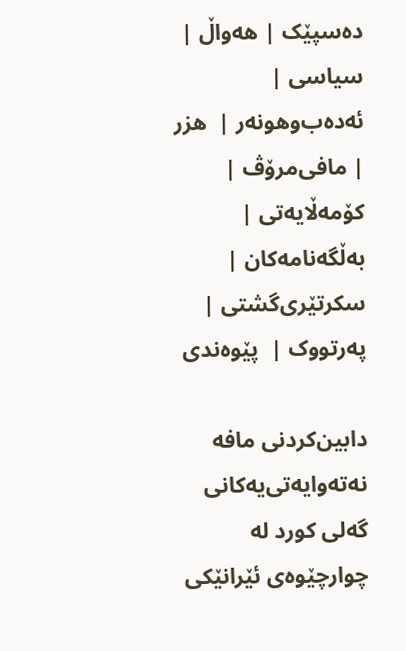ده‌سپێک | هه‌واڵ |  سیاسی |  ئه‌ده‌ب‌وهونه‌ر |  هزر | مافی‌مرۆڤ |  کۆمه‌ڵایه‌تی |  به‌ڵگه‌نامه‌کان |  سکرتێری‌گشتی |  په‌رتووک |  پێوه‌ندی

دابین‌كردنی‌ مافه‌ نه‌ته‌وایه‌تی‌یه‌کانی گه‌لی‌ كورد له‌ چوارچێوه‌ی ئێرانێکی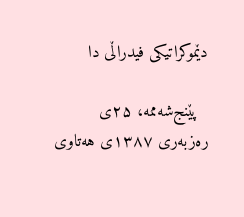دێموكراتیكی‌ فیدراڵی‌ دا

  پێنج‌شه‌ممه، ۲۵‌ی ره‌زبه‌ری ۱۳۸۷ی هه‌تاوی